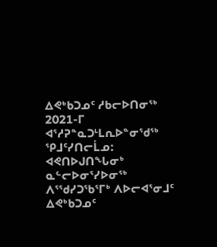ᐃᕙᒃᑲᑐᓄᑦ ᓱᑲᓕᐅᑎᓂᖅ 2021-ᒥ ᐊᕐᓱᕈᓐᓇᑐᒻᒪᕆᐅᓐᓂᖁᖅ ᕿᒧᑦᓯᑎᓕᒫᓄ: ᐊᕙᑎᐅᒍᑎᖓᓂᒃ ᓇᓪᓕᐅᓂᕐᓯᐅᓂᖅ ᐱᕐᖁᓯᑐᖃᕐᒥᒃ ᐱᐅᓕᐊᕐᓂᒧᑦ
ᐃᕙᒃᑲᑐᓄᑦ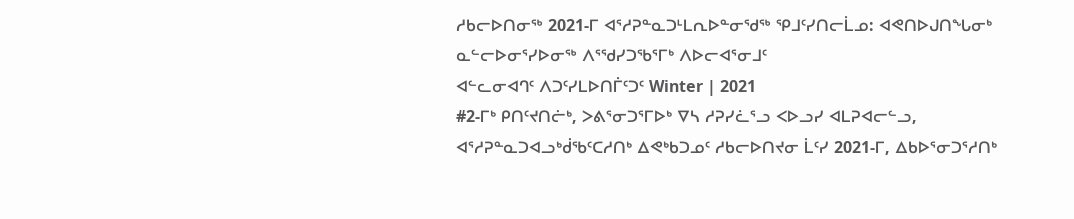ᓱᑲᓕᐅᑎᓂᖅ 2021-ᒥ ᐊᕐᓱᕈᓐᓇᑐᒻᒪᕆᐅᓐᓂᖁᖅ ᕿᒧᑦᓯᑎᓕᒫᓄ: ᐊᕙᑎᐅᒍᑎᖓᓂᒃ ᓇᓪᓕᐅᓂᕐᓯᐅᓂᖅ ᐱᕐᖁᓯᑐᖃᕐᒥᒃ ᐱᐅᓕᐊᕐᓂᒧᑦ
ᐊᓪᓚᓂᐊᒉᑦ ᐱᑐᑦᓯᒪᐅᑎᒦᑦᑐᑦ Winter | 2021
#2-ᒥᒃ ᑭᑎᑦᔪᑎᓖᒃ, ᐳᕕᕐᓂᑐᕐᒥᐅᒃ ᐁᓴ ᓱᕈᓯᓛᕐᓗ ᐸᐅᓗᓯ ᐊᒪᕈᐊᓕᓪᓗ, ᐊᕐᓱᕈᓐᓇᑐᐊᓗᒃᑰᖃᑦᑕᓱᑎᒃ ᐃᕙᒃᑲᑐᓄᑦ ᓱᑲᓕᐅᑎᔪᓂ ᒫᑦᓯ 2021-ᒥ, ᐃᑲᐅᕐᓂᑐᕐᓱᑎᒃ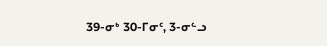39-ᓂᒃ 30-ᒥᓂᑦ, 3-ᓂᓪᓗ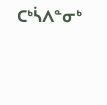ᑕᒃᓵᐱᓐᓂᒃ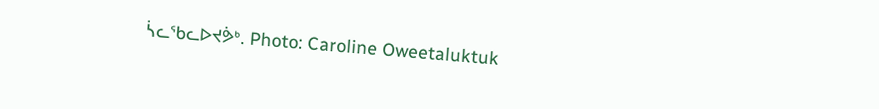ᓵᓚᖃᓚᐅᔪᕘᒃ. Photo: Caroline Oweetaluktuk